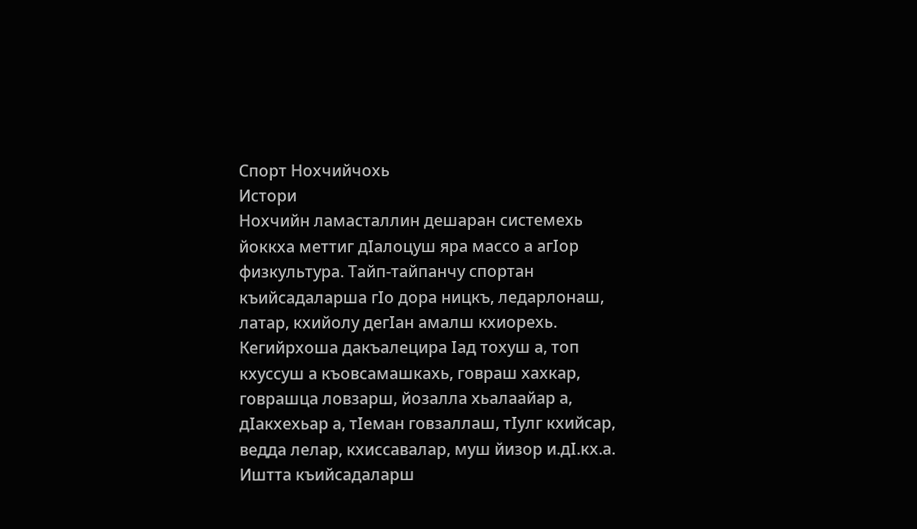Спорт Нохчийчохь
Истори
Нохчийн ламасталлин дешаран системехь йоккха меттиг дӀалоцуш яра массо а агӀор физкультура. Тайп-тайпанчу спортан къийсадаларша гӀо дора ницкъ, ледарлонаш, латар, кхийолу дегӀан амалш кхиорехь. Кегийрхоша дакъалецира Ӏад тохуш а, топ кхуссуш а къовсамашкахь, говраш хахкар, говрашца ловзарш, йозалла хьалаайар а, дӀакхехьар а, тӀеман говзаллаш, тӀулг кхийсар, ведда лелар, кхиссавалар, муш йизор и.дӀ.кх.а. Иштта къийсадаларш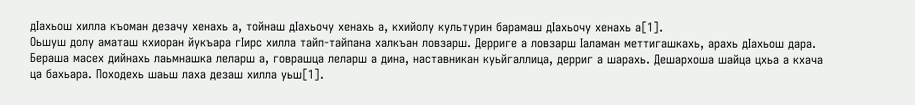дӀахьош хилла къоман дезачу хенахь а, тойнаш дӀахьочу хенахь а, кхийолу культурин барамаш дӀахьочу хенахь а[1].
Оьшуш долу аматаш кхиоран йукъара гӀирс хилла тайп-тайпана халкъан ловзарш. Дерриге а ловзарш Ӏаламан меттигашкахь, арахь дӀахьош дара. Бераша масех дийнахь лаьмнашка леларш а, говрашца леларш а дина, наставникан куьйгаллица, дерриг а шарахь. Дешархоша шайца цхьа а кхача ца бахьара. Походехь шаьш лаха дезаш хилла уьш[1].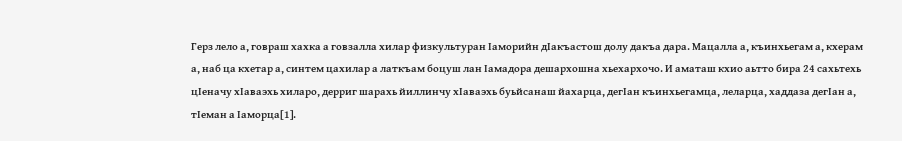Герз лело а, говраш хахка а говзалла хилар физкультуран Ӏаморийн дӀакъастош долу дакъа дара. Мацалла а, къинхьегам а, кхерам а, наб ца кхетар а, синтем цахилар а латкъам боцуш лан Ӏамадора дешархошна хьехархочо. И аматаш кхио аьтто бира 24 сахьтехь цӀеначу хӀаваэхь хиларо, дерриг шарахь йиллинчу хӀаваэхь буьйсанаш йахарца, дегӀан къинхьегамца, леларца, хаддаза дегӀан а, тӀеман а Ӏаморца[1].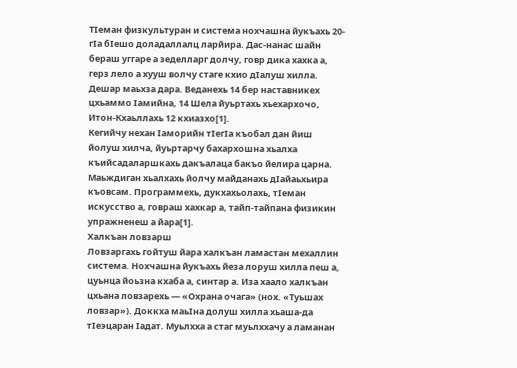ТӀеман физкультуран и система нохчашна йукъахь 20-гӀа бӀешо доладаллалц ларйира. Дас-нанас шайн бераш уггаре а зеделларг долчу, говр дика хахка а, герз лело а хууш волчу стаге кхио дӀалуш хилла. Дешар маьхза дара. Веданехь 14 бер наставникех цхьаммо Ӏамийна, 14 Шела йуьртахь хьехархочо, Итон-Кхаьллахь 12 кхиазхо[1].
Кегийчу нехан Ӏаморийн тӀегӀа къобал дан йиш йолуш хилча, йуьртарчу бахархошна хьалха къийсадаларшкахь дакъалаца бакъо йелира царна. Маьждиган хьалхахь йолчу майданахь дӀайаьхьира къовсам. Программехь, дукхахьолахь, тӀеман искусство а, говраш хахкар а, тайп-тайпана физикин упражненеш а йара[1].
Халкъан ловзарш
Ловзаргахь гойтуш йара халкъан ламастан мехаллин система. Нохчашна йукъахь йеза лоруш хилла пеш а, цуьнца йоьзна кхаба а, синтар а. Иза хаало халкъан цхьана ловзарехь — «Охрана очага» (нох. «Туьшах ловзар»). Доккха маьӀна долуш хилла хьаша-да тӀеэцаран Ӏадат. Муьлхха а стаг муьлххачу а ламанан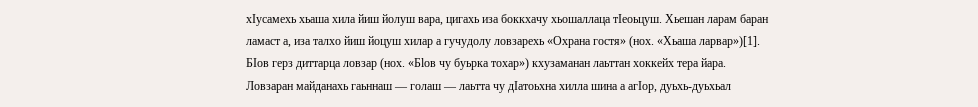хӀусамехь хьаша хила йиш йолуш вара, цигахь иза боккхачу хьошаллаца тӀеоьцуш. Хьешан ларам баран ламаст а, иза талхо йиш йоцуш хилар а гучудолу ловзарехь «Охрана гостя» (нох. «Хьаша ларвар»)[1].
БӀов герз диттарца ловзар (нох. «Бӏов чу буьрка тохар») кхузаманан лаьттан хоккейх тера йара. Ловзаран майданахь гаьннаш — голаш — лаьтта чу дӀатоьхна хилла шина а агӀор, дуьхь-дуьхьал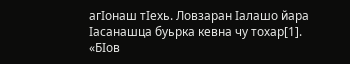агӀонаш тӀехь. Ловзаран Ӏалашо йара Ӏасанашца буьрка кевна чу тохар[1].
«БӀов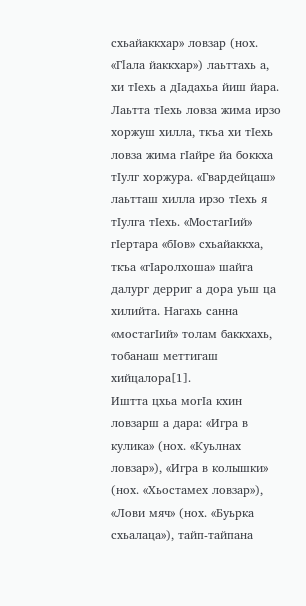схьайаккхар» ловзар (нох. «Гӏала йаккхар») лаьттахь а, хи тӀехь а дӀадахьа йиш йара. Лаьтта тӀехь ловза жима ирзо хоржуш хилла, ткъа хи тӀехь ловза жима гӀайре йа боккха тӀулг хоржура. «Гвардейцаш» лаьтташ хилла ирзо тӀехь я тӀулга тӀехь. «МостагӀий» гӀертара «бӀов» схьайаккха, ткъа «гӀаролхоша» шайга далург дерриг а дора уьш ца хилийта. Нагахь санна «мостагӀий» толам баккхахь, тобанаш меттигаш хийцалора[1].
Иштта цхьа могӀа кхин ловзарш а дара: «Игра в кулика» (нох. «Куьлнах ловзар»), «Игра в колышки» (нох. «Хьостамех ловзар»), «Лови мяч» (нох. «Буьрка схьалаца»), тайп-тайпана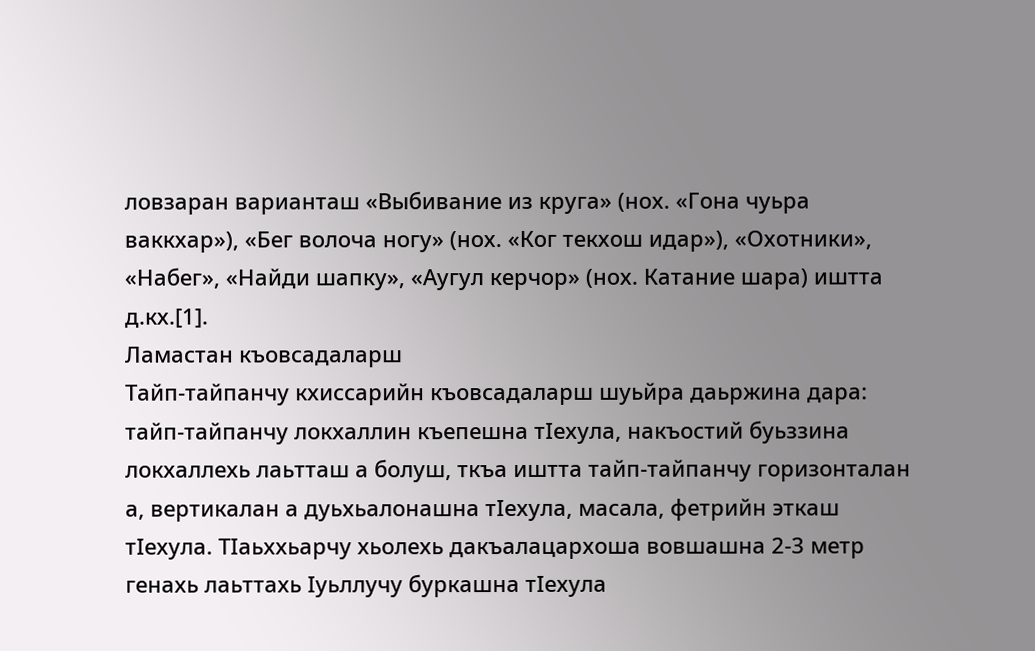ловзаран варианташ «Выбивание из круга» (нох. «Гона чуьра ваккхар»), «Бег волоча ногу» (нох. «Ког текхош идар»), «Охотники», «Набег», «Найди шапку», «Аугул керчор» (нох. Катание шара) иштта д.кх.[1].
Ламастан къовсадаларш
Тайп-тайпанчу кхиссарийн къовсадаларш шуьйра даьржина дара: тайп-тайпанчу локхаллин къепешна тӀехула, накъостий буьззина локхаллехь лаьтташ а болуш, ткъа иштта тайп-тайпанчу горизонталан а, вертикалан а дуьхьалонашна тӀехула, масала, фетрийн эткаш тӀехула. ТӀаьххьарчу хьолехь дакъалацархоша вовшашна 2-3 метр генахь лаьттахь Ӏуьллучу буркашна тӀехула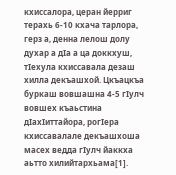кхиссалора, церан йерриг терахь 6-10 кхача тарлора, герз а, денна лелош долу духар а дӀа а ца доккхуш, тӀехула кхиссавала дезаш хилла декъашхой. Цкъацкъа буркаш вовшашна 4-5 гӀулч вовшех къаьстина дӀахӀиттайора, рогӀера кхиссавалале декъашхоша масех ведда гӀулч йаккха аьтто хилийтархьама[1].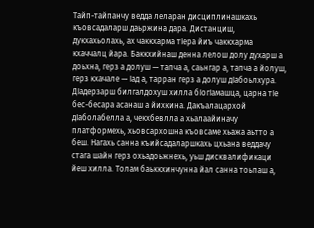Тайп-тайпанчу ведда леларан дисциплинашкахь къовсадаларш даьржина дара. Дистанциш, дукхахьолахь, ах чаккхарма тӀера йиъ чаккхарма кхаччалц йара. Баккхийнаш денна лелош долу духарш а доьхна, герз а долуш — тапча а, саьнгар а, тапча а йолуш, герз кхачале — Ӏад а, тарран герз а долуш дӀабоьлхура. ДӀадерзарш билгалдохуш хилла бӀогӀамашца, царна тӀе бес-бесара асанаш а йихкина. Дакъалацархой дӀаболабелла а, чекхбевлла а хьалаайиначу платформехь, хьовсархошна къовсаме хьажа аьтто а беш. Нагахь санна къийсадаларшкахь цхьана веддачу стага шайн герз охьадоьжнехь, уьш дисквалификаци йеш хилла. Толам баьккхинчунна йал санна тоьпаш а,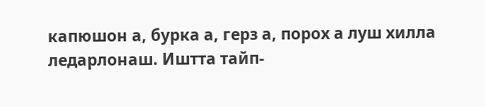капюшон а, бурка а, герз а, порох а луш хилла ледарлонаш. Иштта тайп-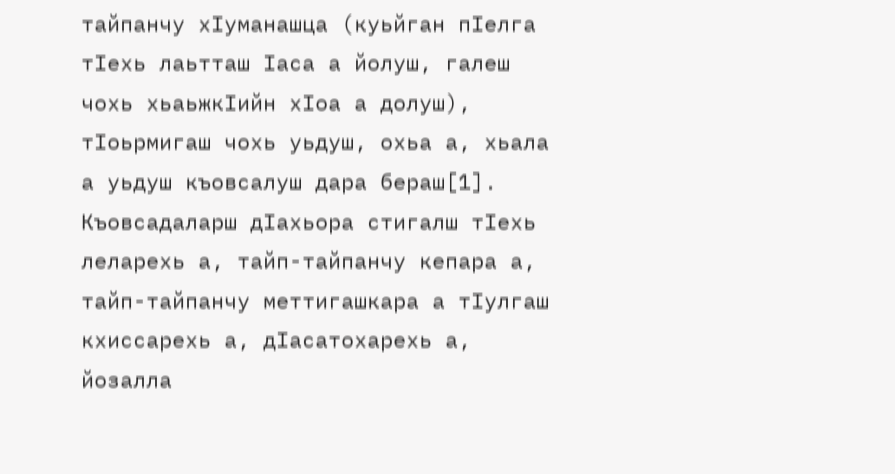тайпанчу хӀуманашца (куьйган пӀелга тӀехь лаьтташ Ӏаса а йолуш, галеш чохь хьаьжкӀийн хӀоа а долуш), тӀоьрмигаш чохь уьдуш, охьа а, хьала а уьдуш къовсалуш дара бераш[1].
Къовсадаларш дӀахьора стигалш тӀехь леларехь а, тайп-тайпанчу кепара а, тайп-тайпанчу меттигашкара а тӀулгаш кхиссарехь а, дӀасатохарехь а, йозалла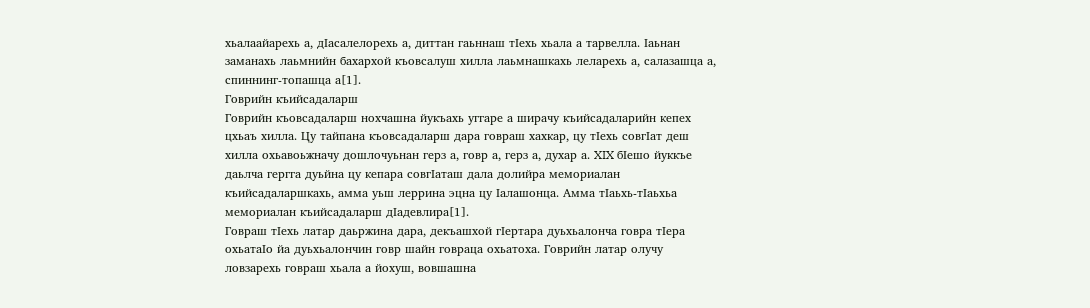хьалаайарехь а, дӀасалелорехь а, диттан гаьннаш тӀехь хьала а тарвелла. Ӏаьнан заманахь лаьмнийн бахархой къовсалуш хилла лаьмнашкахь леларехь а, салазашца а, спиннинг-топашца а[1].
Говрийн къийсадаларш
Говрийн къовсадаларш нохчашна йукъахь уггаре а ширачу къийсадаларийн кепех цхьаъ хилла. Цу тайпана къовсадаларш дара говраш хахкар, цу тӀехь совгӀат деш хилла охьавоьжначу дошлочуьнан герз а, говр а, герз а, духар а. XIX бӀешо йуккъе даьлча гергга дуьйна цу кепара совгӀаташ дала долийра мемориалан къийсадаларшкахь, амма уьш леррина эцна цу Ӏалашонца. Амма тӀаьхь-тӀаьхьа мемориалан къийсадаларш дӀадевлира[1].
Говраш тӀехь латар даьржина дара, декъашхой гӀертара дуьхьалонча говра тӀера охьатаӀо йа дуьхьалончин говр шайн говраца охьатоха. Говрийн латар олучу ловзарехь говраш хьала а йохуш, вовшашна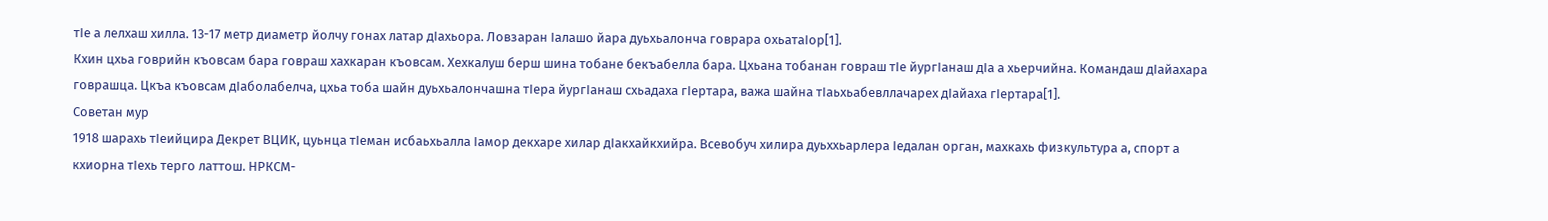тӀе а лелхаш хилла. 13-17 метр диаметр йолчу гонах латар дӀахьора. Ловзаран Ӏалашо йара дуьхьалонча говрара охьатаӀор[1].
Кхин цхьа говрийн къовсам бара говраш хахкаран къовсам. Хехкалуш берш шина тобане бекъабелла бара. Цхьана тобанан говраш тӀе йургӀанаш дӀа а хьерчийна. Командаш дӀайахара говрашца. Цкъа къовсам дӀаболабелча, цхьа тоба шайн дуьхьалончашна тӀера йургӀанаш схьадаха гӀертара, важа шайна тӀаьхьабевллачарех дӀайаха гӀертара[1].
Советан мур
1918 шарахь тӀеийцира Декрет ВЦИК, цуьнца тӀеман исбаьхьалла Ӏамор декхаре хилар дӀакхайкхийра. Всевобуч хилира дуьххьарлера Ӏедалан орган, махкахь физкультура а, спорт а кхиорна тӀехь терго латтош. НРКСМ-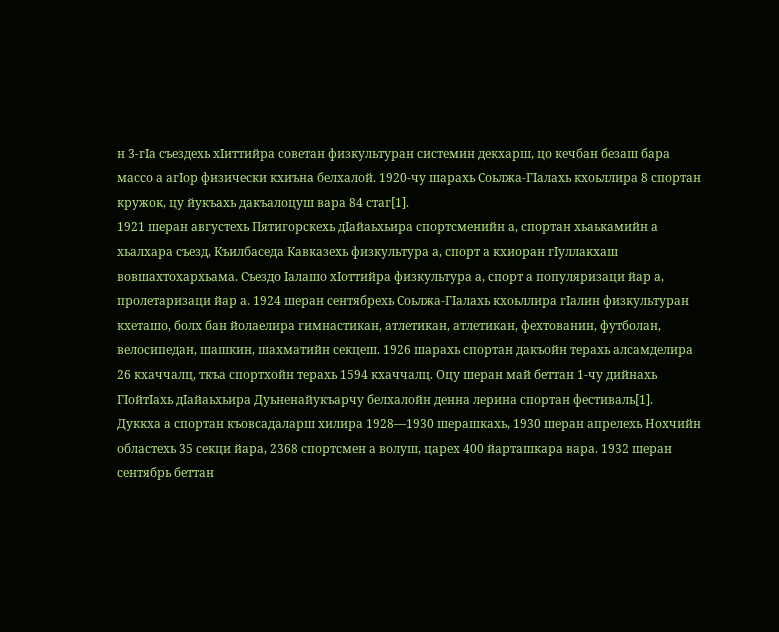н 3-гӀа съездехь хӀиттийра советан физкультуран системин декхарш, цо кечбан безаш бара массо а агӀор физически кхиъна белхалой. 1920-чу шарахь Соьлжа-ГӀалахь кхоьллира 8 спортан кружок, цу йукъахь дакъалоцуш вара 84 стаг[1].
1921 шеран августехь Пятигорскехь дӀайаьхьира спортсменийн а, спортан хьаькамийн а хьалхара съезд, Къилбаседа Кавказехь физкультура а, спорт а кхиоран гӀуллакхаш вовшахтохархьама. Съездо Ӏалашо хӀоттийра физкультура а, спорт а популяризаци йар а, пролетаризаци йар а. 1924 шеран сентябрехь Соьлжа-ГӀалахь кхоьллира гӀалин физкультуран кхеташо, болх бан йолаелира гимнастикан, атлетикан, атлетикан, фехтованин, футболан, велосипедан, шашкин, шахматийн секцеш. 1926 шарахь спортан дакъойн терахь алсамделира 26 кхаччалц, ткъа спортхойн терахь 1594 кхаччалц. Оцу шеран май беттан 1-чу дийнахь ГӀойтӀахь дӀайаьхьира Дуьненайукъарчу белхалойн денна лерина спортан фестиваль[1].
Дуккха а спортан къовсадаларш хилира 1928—1930 шерашкахь, 1930 шеран апрелехь Нохчийн областехь 35 секци йара, 2368 спортсмен а волуш, царех 400 йарташкара вара. 1932 шеран сентябрь беттан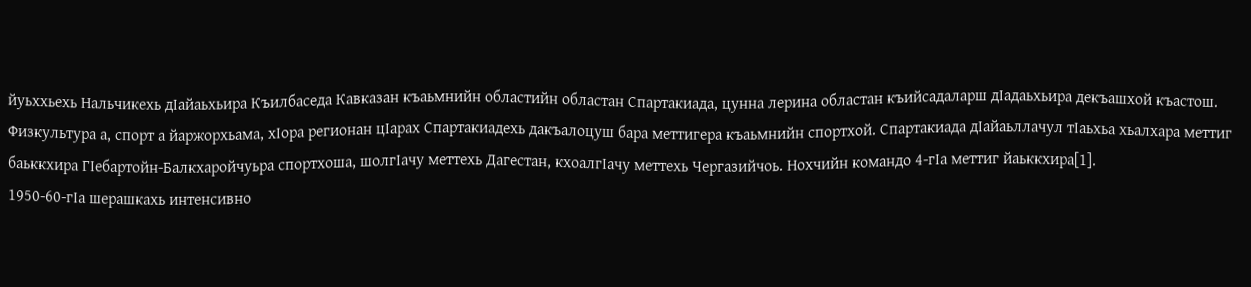йуьххьехь Нальчикехь дӀайаьхьира Къилбаседа Кавказан къаьмнийн областийн областан Спартакиада, цунна лерина областан къийсадаларш дӀадаьхьира декъашхой къастош. Физкультура а, спорт а йаржорхьама, хӀора регионан цӀарах Спартакиадехь дакъалоцуш бара меттигера къаьмнийн спортхой. Спартакиада дӀайаьллачул тӀаьхьа хьалхара меттиг баьккхира ГӀебартойн-Балкхаройчуьра спортхоша, шолгӀачу меттехь Дагестан, кхоалгӀачу меттехь Чергазийчоь. Нохчийн командо 4-гӀа меттиг йаьккхира[1].
1950-60-гӀа шерашкахь интенсивно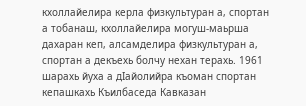кхоллайелира керла физкультуран а, спортан а тобанаш, кхоллайелира могуш-маьрша дахаран кеп, алсамделира физкультуран а, спортан а декъехь болчу нехан терахь. 1961 шарахь йуха а дӀайолийра къоман спортан кепашкахь Къилбаседа Кавказан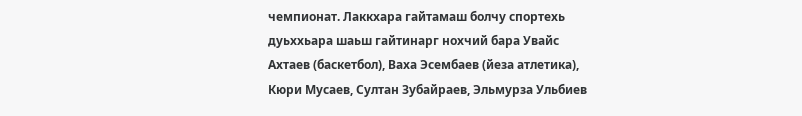чемпионат. Лаккхара гайтамаш болчу спортехь дуьххьара шаьш гайтинарг нохчий бара Увайс Ахтаев (баскетбол), Ваха Эсембаев (йеза атлетика), Кюри Мусаев, Султан Зубайраев, Эльмурза Ульбиев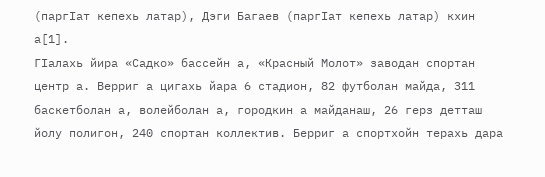(паргӀат кепехь латар), Дэги Багаев (паргӀат кепехь латар) кхин а[1].
ГӀалахь йира «Садко» бассейн а, «Красный Молот» заводан спортан центр а. Верриг а цигахь йара 6 стадион, 82 футболан майда, 311 баскетболан а, волейболан а, городкин а майданаш, 26 герз детташ йолу полигон, 240 спортан коллектив. Берриг а спортхойн терахь дара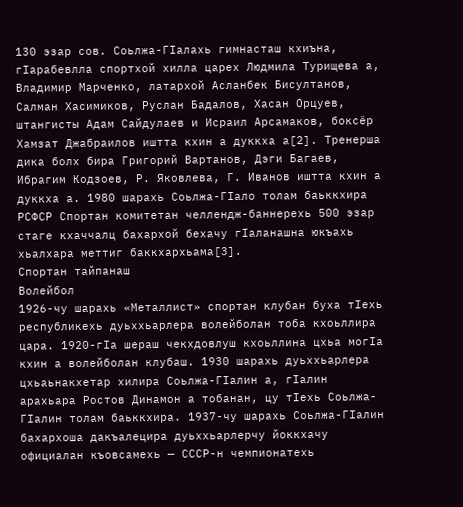130 эзар сов. Соьлжа-ГӀалахь гимнасташ кхиъна, гӀарабевлла спортхой хилла царех Людмила Турищева а, Владимир Марченко, латархой Асланбек Бисултанов, Салман Хасимиков, Руслан Бадалов, Хасан Орцуев, штангисты Адам Сайдулаев и Исраил Арсамаков, боксёр Хамзат Джабраилов иштта кхин а дуккха а[2]. Тренерша дика болх бира Григорий Вартанов, Дэги Багаев, Ибрагим Кодзоев, Р. Яковлева, Г. Иванов иштта кхин а дуккха а. 1980 шарахь Соьлжа-ГӀало толам баьккхира РСФСР Спортан комитетан челлендж-баннерехь 500 эзар стаге кхаччалц бахархой бехачу гӀаланашна юкъахь хьалхара меттиг баккхархьама[3].
Спортан тайпанаш
Волейбол
1926-чу шарахь «Металлист» спортан клубан буха тӀехь республикехь дуьххьарлера волейболан тоба кхоьллира цара. 1920-гӀа шераш чекхдовлуш кхоьллина цхьа могӀа кхин а волейболан клубаш. 1930 шарахь дуьххьарлера цхьаьнакхетар хилира Соьлжа-ГӀалин а, гӀалин арахьара Ростов Динамон а тобанан, цу тӀехь Соьлжа-ГӀалин толам баьккхира. 1937-чу шарахь Соьлжа-ГӀалин бахархоша дакъалецира дуьххьарлерчу йоккхачу официалан къовсамехь — СССР-н чемпионатехь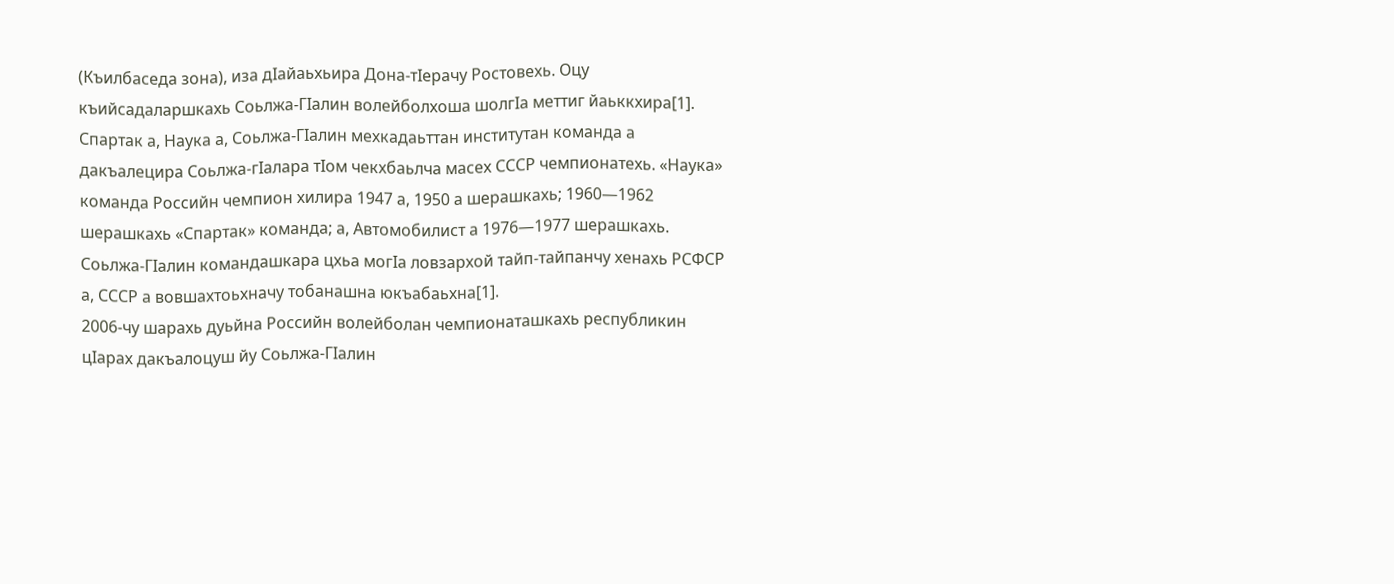(Къилбаседа зона), иза дӀайаьхьира Дона-тӀерачу Ростовехь. Оцу къийсадаларшкахь Соьлжа-ГӀалин волейболхоша шолгӀа меттиг йаьккхира[1].
Спартак а, Наука а, Соьлжа-ГӀалин мехкадаьттан институтан команда а дакъалецира Соьлжа-гӀалара тӀом чекхбаьлча масех СССР чемпионатехь. «Наука» команда Российн чемпион хилира 1947 а, 1950 а шерашкахь; 1960—1962 шерашкахь «Спартак» команда; а, Автомобилист а 1976—1977 шерашкахь. Соьлжа-ГӀалин командашкара цхьа могӀа ловзархой тайп-тайпанчу хенахь РСФСР а, СССР а вовшахтоьхначу тобанашна юкъабаьхна[1].
2006-чу шарахь дуьйна Российн волейболан чемпионаташкахь республикин цӀарах дакъалоцуш йу Соьлжа-ГӀалин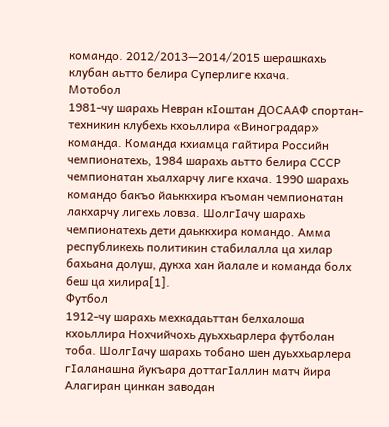командо. 2012/2013—2014/2015 шерашкахь клубан аьтто белира Суперлиге кхача.
Мотобол
1981-чу шарахь Невран кӀоштан ДОСААФ спортан-техникин клубехь кхоьллира «Виноградар» команда. Команда кхиамца гайтира Российн чемпионатехь, 1984 шарахь аьтто белира СССР чемпионатан хьалхарчу лиге кхача. 1990 шарахь командо бакъо йаьккхира къоман чемпионатан лакхарчу лигехь ловза. ШолгӀачу шарахь чемпионатехь дети даьккхира командо. Амма республикехь политикин стабилалла ца хилар бахьана долуш, дукха хан йалале и команда болх беш ца хилира[1].
Футбол
1912-чу шарахь мехкадаьттан белхалоша кхоьллира Нохчийчохь дуьххьарлера футболан тоба. ШолгӀачу шарахь тобано шен дуьххьарлера гӀаланашна йукъара доттагӀаллин матч йира Алагиран цинкан заводан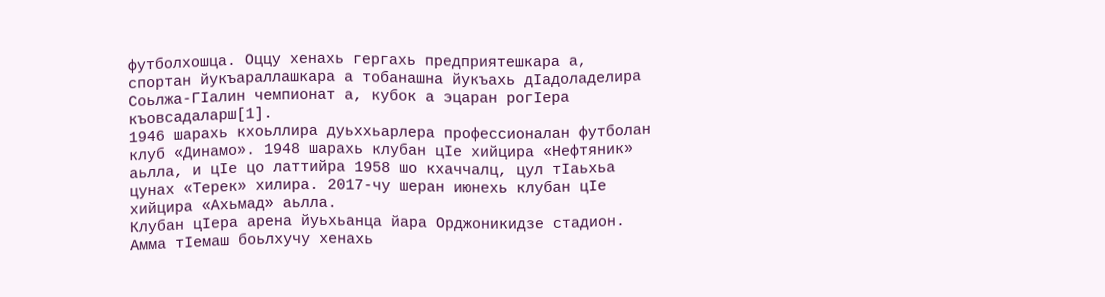футболхошца. Оццу хенахь гергахь предприятешкара а, спортан йукъараллашкара а тобанашна йукъахь дӀадоладелира Соьлжа-ГӀалин чемпионат а, кубок а эцаран рогӀера къовсадаларш[1].
1946 шарахь кхоьллира дуьххьарлера профессионалан футболан клуб «Динамо». 1948 шарахь клубан цӀе хийцира «Нефтяник» аьлла, и цӀе цо латтийра 1958 шо кхаччалц, цул тӀаьхьа цунах «Терек» хилира. 2017-чу шеран июнехь клубан цӀе хийцира «Ахьмад» аьлла.
Клубан цӀера арена йуьхьанца йара Орджоникидзе стадион. Амма тӀемаш боьлхучу хенахь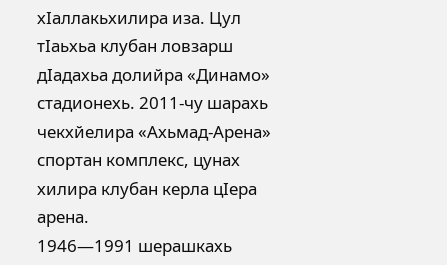хӀаллакьхилира иза. Цул тӀаьхьа клубан ловзарш дӀадахьа долийра «Динамо» стадионехь. 2011-чу шарахь чекхйелира «Ахьмад-Арена» спортан комплекс, цунах хилира клубан керла цӀера арена.
1946—1991 шерашкахь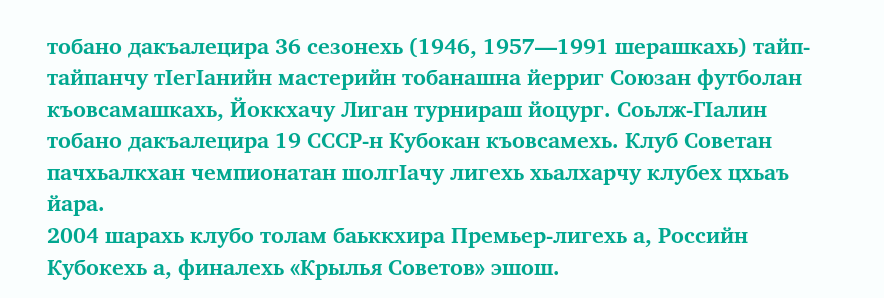тобано дакъалецира 36 сезонехь (1946, 1957—1991 шерашкахь) тайп-тайпанчу тӀегӀанийн мастерийн тобанашна йерриг Союзан футболан къовсамашкахь, Йоккхачу Лиган турнираш йоцург. Соьлж-ГӀалин тобано дакъалецира 19 СССР-н Кубокан къовсамехь. Клуб Советан пачхьалкхан чемпионатан шолгӀачу лигехь хьалхарчу клубех цхьаъ йара.
2004 шарахь клубо толам баьккхира Премьер-лигехь а, Российн Кубокехь а, финалехь «Крылья Советов» эшош.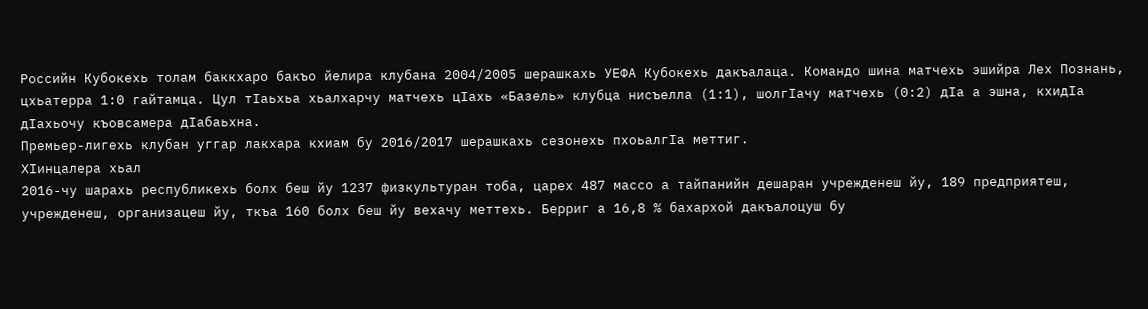Российн Кубокехь толам баккхаро бакъо йелира клубана 2004/2005 шерашкахь УЕФА Кубокехь дакъалаца. Командо шина матчехь эшийра Лех Познань, цхьатерра 1:0 гайтамца. Цул тӀаьхьа хьалхарчу матчехь цӀахь «Базель» клубца нисъелла (1:1), шолгӀачу матчехь (0:2) дӀа а эшна, кхидӀа дӀахьочу къовсамера дӀабаьхна.
Премьер-лигехь клубан уггар лакхара кхиам бу 2016/2017 шерашкахь сезонехь пхоьалгӀа меттиг.
ХӀинцалера хьал
2016-чу шарахь республикехь болх беш йу 1237 физкультуран тоба, царех 487 массо а тайпанийн дешаран учрежденеш йу, 189 предприятеш, учрежденеш, организацеш йу, ткъа 160 болх беш йу вехачу меттехь. Берриг а 16,8 % бахархой дакъалоцуш бу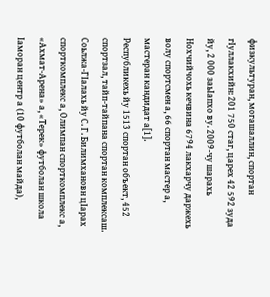физкультуран, могашаллин, спортан гӀуллакхийн: 201 750 стаг, царех 42 592 зуда йу, 2 000 заьӀапхо ву. 2009-чу шарахь Нохчийчохь кечвина 6794 лакхарчу даржехь волу спортсмен а, 66 спортан мастер а, мастеран кандидат а[1].
Республикехь йу 1513 спортан объект, 452 спортзал, тайп-тайпана спортан комплексаш. Соьлжа-ГӀалахь йу С. Г. Билимхановн цӀарах спорткомплекс а, Олимпан спорткомплекс а, «Ахмат-Арена» а, «Терек» футболан школа Ӏаморан центр а (10 футболан майда),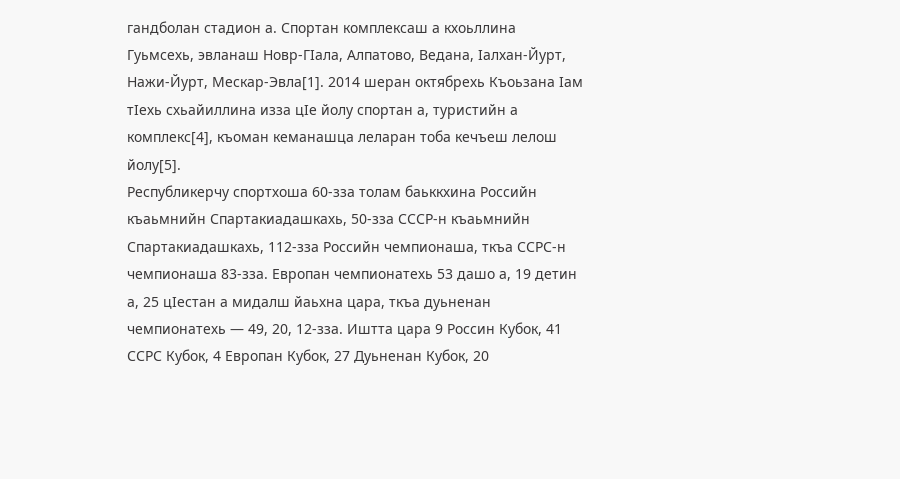гандболан стадион а. Спортан комплексаш а кхоьллина Гуьмсехь, эвланаш Новр-ГӀала, Алпатово, Ведана, Ӏалхан-Йурт, Нажи-Йурт, Мескар-Эвла[1]. 2014 шеран октябрехь Къоьзана Ӏам тӀехь схьайиллина изза цӀе йолу спортан а, туристийн а комплекс[4], къоман кеманашца леларан тоба кечъеш лелош йолу[5].
Республикерчу спортхоша 60-зза толам баьккхина Российн къаьмнийн Спартакиадашкахь, 50-зза СССР-н къаьмнийн Спартакиадашкахь, 112-зза Российн чемпионаша, ткъа ССРС-н чемпионаша 83-зза. Европан чемпионатехь 53 дашо а, 19 детин а, 25 цӀестан а мидалш йаьхна цара, ткъа дуьненан чемпионатехь — 49, 20, 12-зза. Иштта цара 9 Россин Кубок, 41 ССРС Кубок, 4 Европан Кубок, 27 Дуьненан Кубок, 20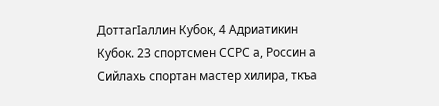ДоттагӀаллин Кубок, 4 Адриатикин Кубок. 23 спортсмен ССРС а, Россин а Сийлахь спортан мастер хилира, ткъа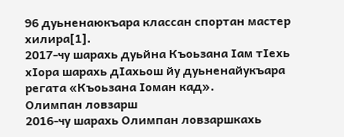96 дуьненаюкъара классан спортан мастер хилира[1].
2017-чу шарахь дуьйна Къоьзана Ӏам тӀехь хӀора шарахь дӀахьош йу дуьненайукъара регата «Къоьзана Ӏоман кад».
Олимпан ловзарш
2016-чу шарахь Олимпан ловзаршкахь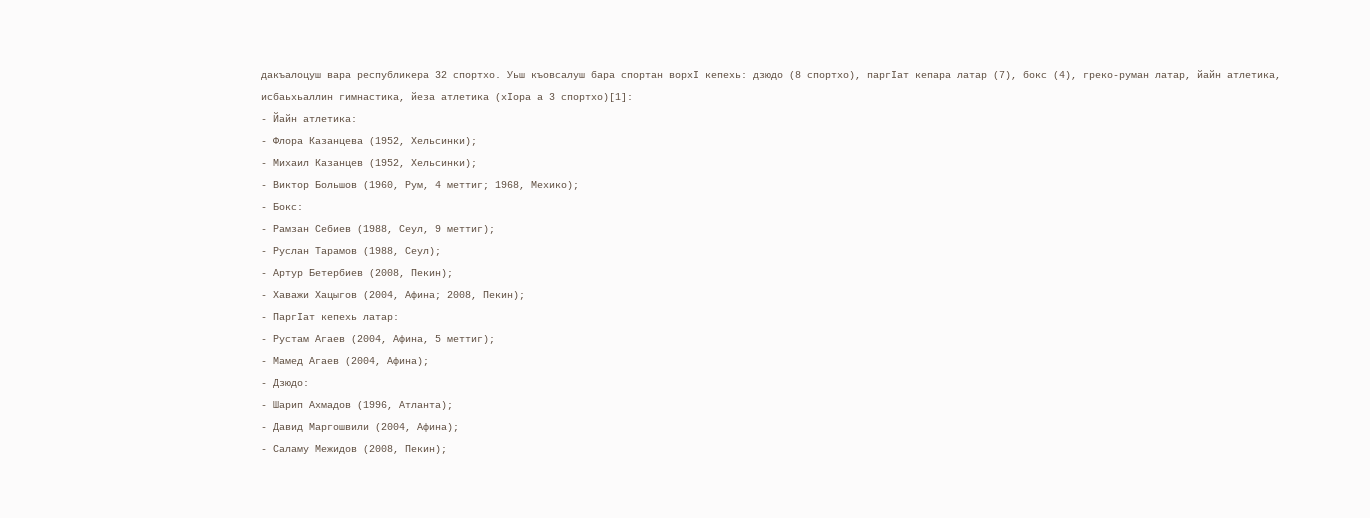дакъалоцуш вара республикера 32 спортхо. Уьш къовсалуш бара спортан ворхӀ кепехь: дзюдо (8 спортхо), паргӀат кепара латар (7), бокс (4), греко-руман латар, йайн атлетика, исбаьхьаллин гимнастика, йеза атлетика (хӀора а 3 спортхо)[1]:
- Йайн атлетика:
- Флора Казанцева (1952, Хельсинки);
- Михаил Казанцев (1952, Хельсинки);
- Виктор Большов (1960, Рум, 4 меттиг; 1968, Мехико);
- Бокс:
- Рамзан Себиев (1988, Сеул, 9 меттиг);
- Руслан Тарамов (1988, Сеул);
- Артур Бетербиев (2008, Пекин);
- Хаважи Хацыгов (2004, Афина; 2008, Пекин);
- ПаргӀат кепехь латар:
- Рустам Агаев (2004, Афина, 5 меттиг);
- Мамед Агаев (2004, Афина);
- Дзюдо:
- Шарип Ахмадов (1996, Атланта);
- Давид Маргошвили (2004, Афина);
- Саламу Межидов (2008, Пекин);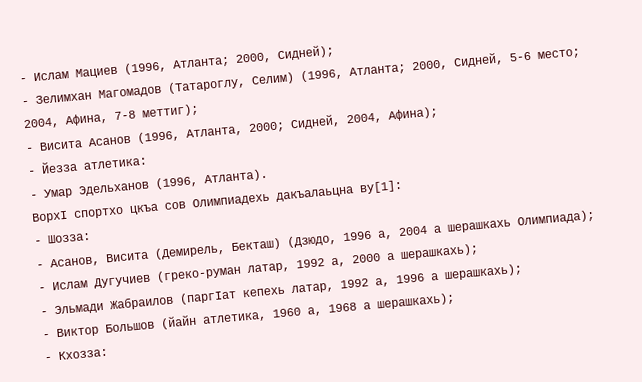- Ислам Мациев (1996, Атланта; 2000, Сидней);
- Зелимхан Магомадов (Татароглу, Селим) (1996, Атланта; 2000, Сидней, 5-6 место; 2004, Афина, 7-8 меттиг);
- Висита Асанов (1996, Атланта, 2000; Сидней, 2004, Афина);
- Йезза атлетика:
- Умар Эдельханов (1996, Атланта).
ВорхӀ спортхо цкъа сов Олимпиадехь дакъалаьцна ву[1]:
- Шозза:
- Асанов, Висита (Демирель, Бекташ) (Дзюдо, 1996 а, 2004 а шерашкахь Олимпиада);
- Ислам Дугучиев (греко-руман латар, 1992 а, 2000 а шерашкахь);
- Эльмади Жабраилов (паргӀат кепехь латар, 1992 а, 1996 а шерашкахь);
- Виктор Большов (йайн атлетика, 1960 а, 1968 а шерашкахь);
- Кхозза: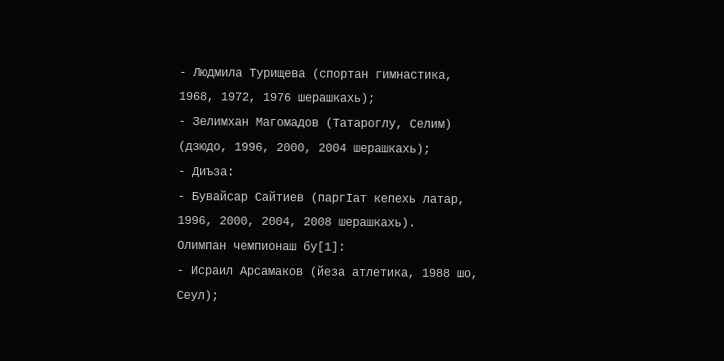- Людмила Турищева (спортан гимнастика, 1968, 1972, 1976 шерашкахь);
- Зелимхан Магомадов (Татароглу, Селим) (дзюдо, 1996, 2000, 2004 шерашкахь);
- Диъза:
- Бувайсар Сайтиев (паргӀат кепехь латар, 1996, 2000, 2004, 2008 шерашкахь).
Олимпан чемпионаш бу[1]:
- Исраил Арсамаков (йеза атлетика, 1988 шо, Сеул);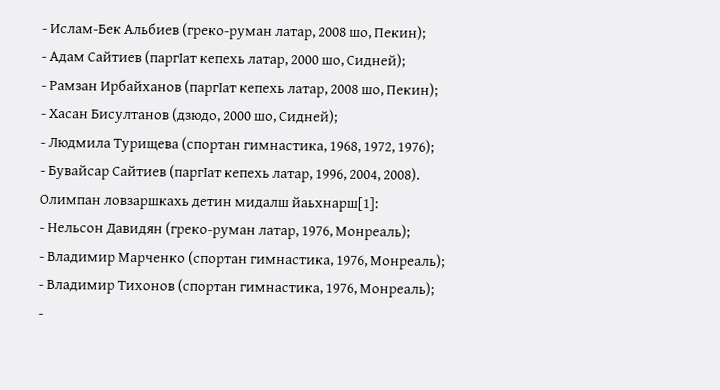- Ислам-Бек Альбиев (греко-руман латар, 2008 шо, Пекин);
- Адам Сайтиев (паргӀат кепехь латар, 2000 шо, Сидней);
- Рамзан Ирбайханов (паргӀат кепехь латар, 2008 шо, Пекин);
- Хасан Бисултанов (дзюдо, 2000 шо, Сидней);
- Людмила Турищева (спортан гимнастика, 1968, 1972, 1976);
- Бувайсар Сайтиев (паргӀат кепехь латар, 1996, 2004, 2008).
Олимпан ловзаршкахь детин мидалш йаьхнарш[1]:
- Нельсон Давидян (греко-руман латар, 1976, Монреаль);
- Владимир Марченко (спортан гимнастика, 1976, Монреаль);
- Владимир Тихонов (спортан гимнастика, 1976, Монреаль);
-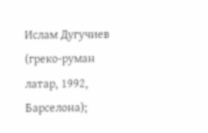Ислам Дугучиев (греко-руман латар, 1992, Барселона);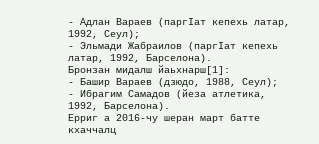- Адлан Вараев (паргӀат кепехь латар, 1992, Сеул);
- Эльмади Жабраилов (паргӀат кепехь латар, 1992, Барселона).
Бронзан мидалш йаьхнарш[1]:
- Башир Вараев (дзюдо, 1988, Сеул);
- Ибрагим Самадов (йеза атлетика, 1992, Барселона).
Ерриг а 2016-чу шеран март батте кхаччалц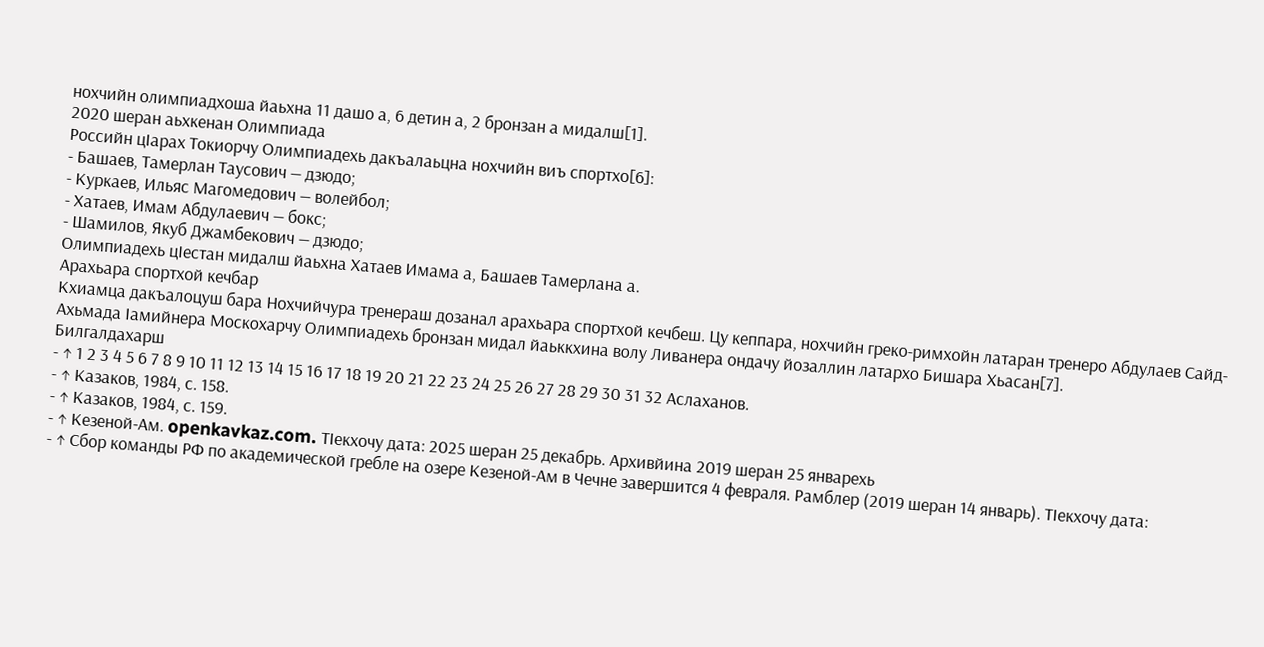нохчийн олимпиадхоша йаьхна 11 дашо а, 6 детин а, 2 бронзан а мидалш[1].
2020 шеран аьхкенан Олимпиада
Российн цӀарах Токиорчу Олимпиадехь дакъалаьцна нохчийн виъ спортхо[6]:
- Башаев, Тамерлан Таусович — дзюдо;
- Куркаев, Ильяс Магомедович — волейбол;
- Хатаев, Имам Абдулаевич — бокс;
- Шамилов, Якуб Джамбекович — дзюдо;
Олимпиадехь цӀестан мидалш йаьхна Хатаев Имама а, Башаев Тамерлана а.
Арахьара спортхой кечбар
Кхиамца дакъалоцуш бара Нохчийчура тренераш дозанал арахьара спортхой кечбеш. Цу кеппара, нохчийн греко-римхойн латаран тренеро Абдулаев Сайд-Ахьмада Ӏамийнера Москохарчу Олимпиадехь бронзан мидал йаьккхина волу Ливанера ондачу йозаллин латархо Бишара Хьасан[7].
Билгалдахарш
- ↑ 1 2 3 4 5 6 7 8 9 10 11 12 13 14 15 16 17 18 19 20 21 22 23 24 25 26 27 28 29 30 31 32 Аслаханов.
- ↑ Казаков, 1984, с. 158.
- ↑ Казаков, 1984, с. 159.
- ↑ Кезеной-Ам. openkavkaz.com. ТӀекхочу дата: 2025 шеран 25 декабрь. Архивйина 2019 шеран 25 январехь
- ↑ Сбор команды РФ по академической гребле на озере Кезеной-Ам в Чечне завершится 4 февраля. Рамблер (2019 шеран 14 январь). ТӀекхочу дата: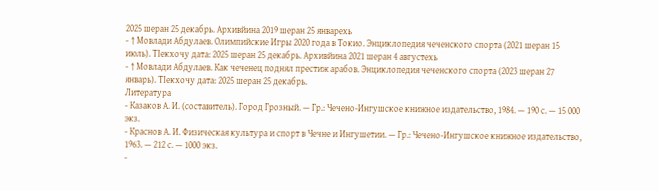2025 шеран 25 декабрь. Архивйина 2019 шеран 25 январехь
- ↑ Мовлади Абдулаев. Олимпийские Игры 2020 года в Токио. Энциклопедия чеченского спорта (2021 шеран 15 июль). ТӀекхочу дата: 2025 шеран 25 декабрь. Архивйина 2021 шеран 4 августехь
- ↑ Мовлади Абдулаев. Как чеченец поднял престиж арабов. Энциклопедия чеченского спорта (2023 шеран 27 январь). ТӀекхочу дата: 2025 шеран 25 декабрь.
Литература
- Казаков А. И. (составитель). Город Грозный. — Гр.: Чечено-Ингушское книжное издательство, 1984. — 190 с. — 15 000 экз.
- Краснов А. И. Физическая культура и спорт в Чечне и Ингушетии. — Гр.: Чечено-Ингушское книжное издательство, 1963. — 212 с. — 1000 экз.
-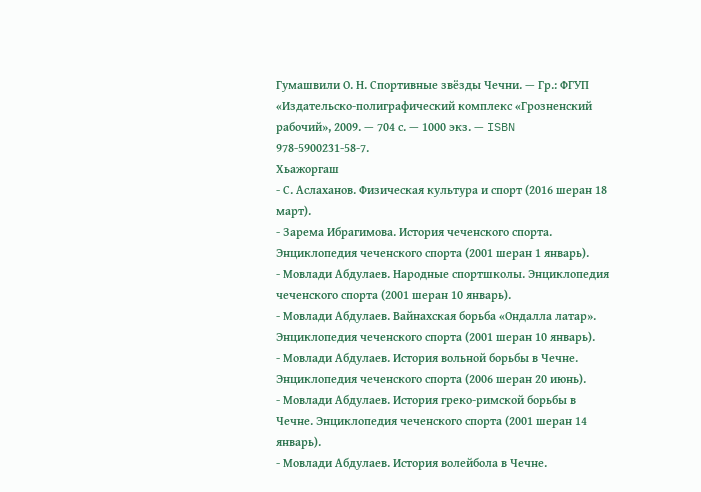Гумашвили О. Н. Спортивные звёзды Чечни. — Гр.: ФГУП «Издательско-полиграфический комплекс «Грозненский рабочий», 2009. — 704 с. — 1000 экз. — ISBN 978-5900231-58-7.
Хьажоргаш
- С. Аслаханов. Физическая культура и спорт (2016 шеран 18 март).
- Зарема Ибрагимова. История чеченского спорта. Энциклопедия чеченского спорта (2001 шеран 1 январь).
- Мовлади Абдулаев. Народные спортшколы. Энциклопедия чеченского спорта (2001 шеран 10 январь).
- Мовлади Абдулаев. Вайнахская борьба «Ондалла латар». Энциклопедия чеченского спорта (2001 шеран 10 январь).
- Мовлади Абдулаев. История вольной борьбы в Чечне. Энциклопедия чеченского спорта (2006 шеран 20 июнь).
- Мовлади Абдулаев. История греко-римской борьбы в Чечне. Энциклопедия чеченского спорта (2001 шеран 14 январь).
- Мовлади Абдулаев. История волейбола в Чечне.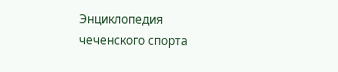Энциклопедия чеченского спорта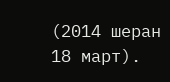(2014 шеран 18 март).